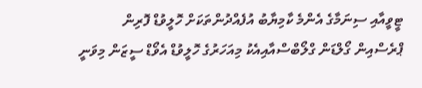ޓީވީއާއި ސިނަމާގެ އެންމެ ކާމިޔާބު އުފެއްދުންތަކަށް ހޮލީވުޑް ފޮރިން ޕްރެސްއިން ގޯލްޑަން ގްލޯބްސްއާއިއެކު މިއަހަރުގެ ހޮލީވުޑް އެވޯޑް ސީޒަން މިވަނީ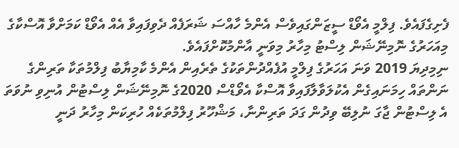ފެށިގެފައެވެ. ފިލްމީ އެވޯޑް ސީޒަންގައިވެސް އެންމެ ހާއްސަ ޝަރަފެއް ދެވިފައިވާ އެއް އެވޯޑް ކަމަށްވާ އޮސްކާގެ މިއަހަރުގެ ނޮމިނޭޝަން ލިސްޓު މިހާރު މިވަނީ އާންމުކޮށްފައެވެ.
ނިމިދިޔަ 2019 ވަނަ އަހަރުގެ ފިލްމީ އުފެއްދުންތަކުގެ ތެރެއިން އެންމެ ކާމިޔާބު ފިލްމުތަކާ ތަރިންގެ ނަންތައް ހިމަނައިގެން އެކުލަވާލާފައިވާ އޮސްކާ އެވޯޑްސް 2020ގެ ނޮމިނޭޝަން ލިސްޓުން އުނިވި ނުވަތަ އެ ލިސްޓުން ޖާގަ ނުލިބޭ ވިދުން ގަދަ ތަރިންނާ، މަޝްހޫރު ފިލްމުތަކެއް ހުރިކަން މިހާރު ދަނީ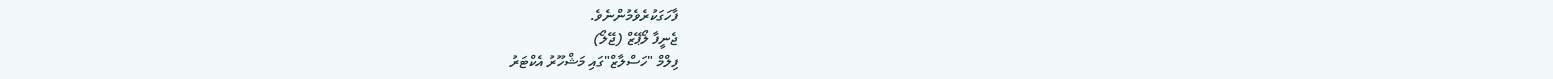ފާހަގަކުރެވެމުންނެވެ.
ޖެނީފާ ލޯޕޭޒް (ޖޭލޯ)
ފިލްމް "ހަސްލާޒް"ގައި މަޝްހޫރު އެކްޓަރު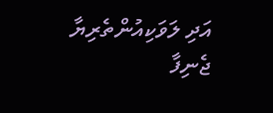އަދި ލަވަކިއުންތެރިޔާ ޖެނިފާ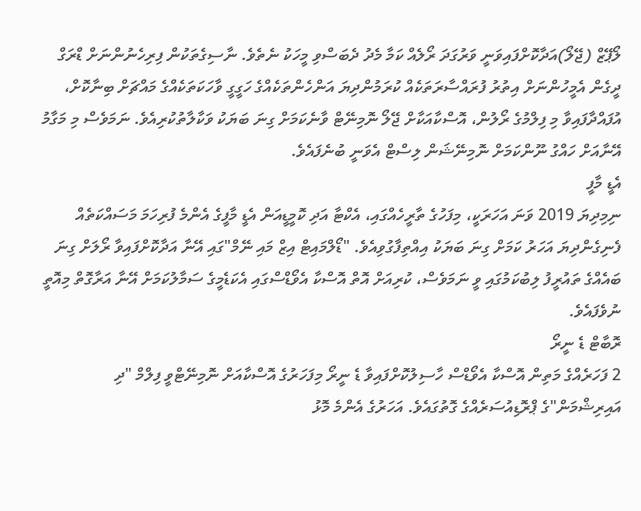ލޯޕޭޒް (ޖޭލޯ)އަދާކޮށްފައިވަނީ ވަރުގަދަ ރޯލެއް ކަމާ މެދު ދެބަސްވި މީހަކު ނެތެވެ. ނާސިގެތަކުން ފިރިހެނުންނަށް ޑްރަގް ދީގެން އެމީހުންނަށް އިތުރު ފުރައްސާރަތަކެއް ކުރަމުންދިޔަ އަންހެންތަކެއްގެ ހަގީގީ ވާހަކަތަކެއްގެ މައްޗަށް ބިނާކޮށް، އުފައްދާފައިވާ މި ފިލްމުގެ ރޯލުން، އޮސްކާއަކާށް ޖޭލޯ ނޮމިނޭޓް ވާނެކަމަށް ގިނަ ބަޔަކު ވަކާލާތުކުރިއެވެ. ނަމަވެސް މި މަގާމު އޭނާއަށް ހައްގު ނޫންކަމަށް ނޮމިނޭޝަން ލިސްޓް އެވަނީ ބުނެފައެވެ.
އެޑީ މާފީ
ނިމިދިޔަ 2019 ވަނަ އަހަރަކީ، މިފަހުގެ ތާރީހެއްގައި، އެކްޓާ އަދި ކޮމީޑީއަން އެޑީ މާފީގެ އެންމެ ފުރިހަމަ މަސައްކަތެއް ފެނިގެންދިޔަ އަހަރު ކަމަށް ގިނަ ބަޔަކު އިއްތިފާގުވިއެވެ. "ޑޯލްމައިޓް އިޒް މައި ނޭމް"ގައި އޭނާ އަދާކޮށްފައިވާ ރޯލަށް ގިނަ ބައެއްގެ ތައުރީފު ލިބުކަމުގައި ވީ ނަމަވެސް، ކުރިއަށް އޮތް އޮސްކާ އެވޯޑްސްގައި އެކަޑެމީގެ ސަމާލުކަމަށް އޭނާ އަރާގޮތް މިއޮތީ ނުވެފައެވެ.
ރޮބާޓް ޑެ ނީރޯ
2 ފަހަރެއްގެ މަތިން އޮސްކާ އެވޯޑްސް ހާސިލުކޮށްފައިވާ ޑެ ނީރޯ މިފަހަރުގެ އޮސްކާއަށް ނޮމިނޭޓްވީ ފިލްމް "ދި އައިރިޝްމަން"ގެ ޕްރޮޑިއުސަރެއްގެ ގޮތުގައެވެ. އަހަރުގެ އެންމެ މޮޅު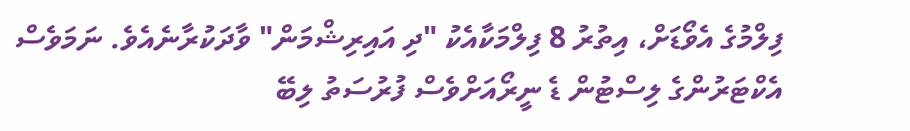ފިލްމުގެ އެވޯޑަށް، އިތުރު 8 ފިލްމަކާއެކު "ދި އައިރިޝްމަން" ވާދަކުރާނެއެވެ. ނަމަވެސް އެކްޓަރުންގެ ލިސްޓުން ޑެ ނީރޯއަށްވެސް ފުރުސަތު ލިބޭ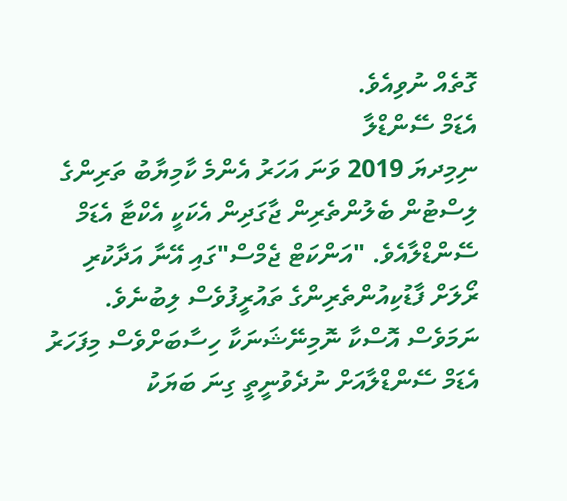ގޮތެއް ނުވިއެވެ.
އެޑަމް ސޭންޑްލާ
ނިމިދޔަ 2019 ވަނަ އަހަރު އެންމެ ކާމިޔާބު ތަރިންގެ ލިސްޓުން ބެލުންތެރިން ޖާގަދިން އެކަކީ އެކްޓާ އެޑަމް ސޭންޑްލާއެވެ. "އަންކަޓް ޖެމްސް"ގައި އޭނާ އަދާކުރި ރޯލަށް ފާޑުކިއުންތެރިންގެ ތައުރީފުވެސް ލިބުނެވެ. ނަމަވެސް އޮސްކާ ނޮމިނޭޝަނަކާ ހިސާބަށްވެސް މިފަހަރު އެޑަމް ސޭންޑްލާއަށް ނުދެވުނީތީ ގިނަ ބަޔަކު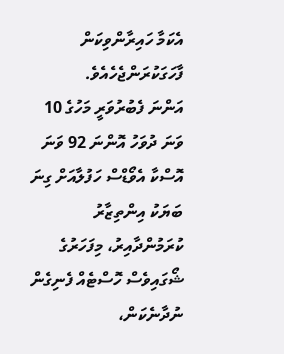އެކަމާ ހައިރާންވިކަން ފާހަގަކުރަންޖެހެއެވެ.
އަންނަ ފެބުރުވަރީ މަހުގެ 10 ވަނަ ދުވަހު އޮންނަ 92 ވަނަ އޮސްކާ އެވޯޑްސް ހަފުލާއަށް ގިނަ ބަޔަކު އިންތިޒާރު ކުރަމުންދާއިރު، މިފަހަރުގެ ޝޯގައިވެސް ހޮސްޓެއް ފެނިގެން ނުދާނެކަން،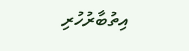އިތުބާރުހުރި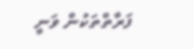ފަރާތްތަކުން ވަނީ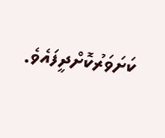ކަށަވަރުކޮށްދީފައެވެ.